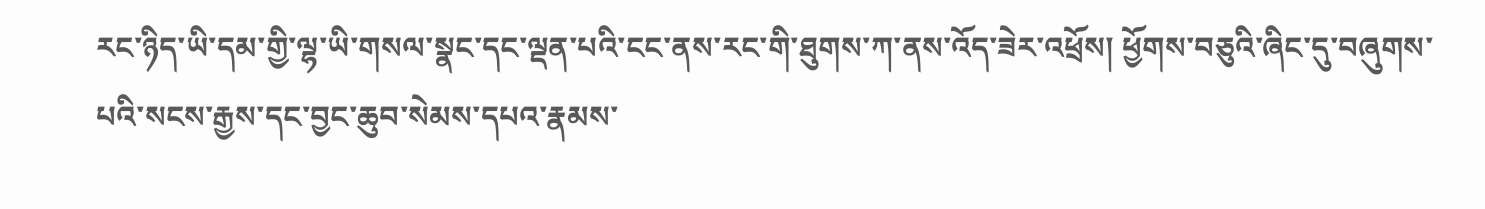རང་ཉིད་ཡི་དམ་གྱི་ལྷ་ཡི་གསལ་སྣང་དང་ལྡན་པའི་ངང་ནས་རང་གི་ཐུགས་ཀ་ནས་འོད་ཟེར་འཕྲོས། ཕྱོགས་བཅུའི་ཞིང་དུ་བཞུགས་པའི་སངས་རྒྱས་དང་བྱང་ཆུབ་སེམས་དཔའ་རྣམས་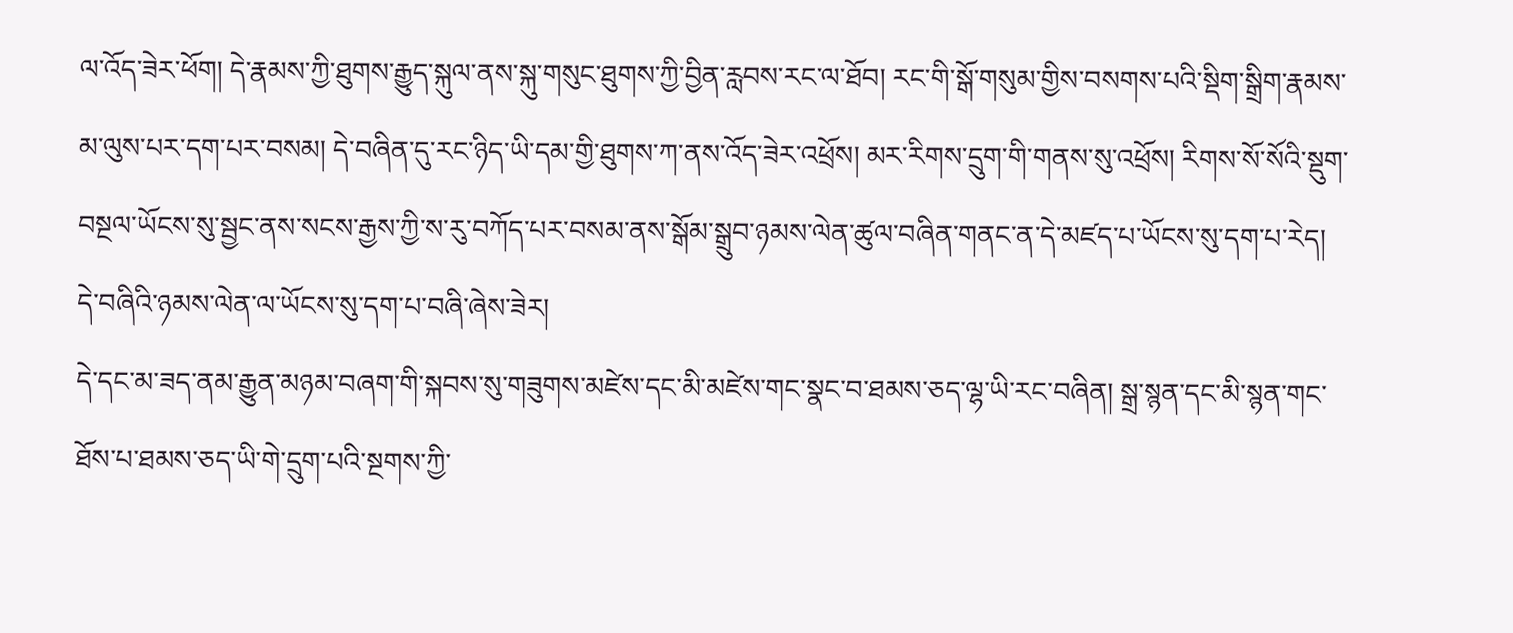ལ་འོད་ཟེར་ཕོག། དེ་རྣམས་ཀྱི་ཐུགས་རྒྱུད་སྐུལ་ནས་སྐུ་གསུང་ཐུགས་ཀྱི་བྱིན་རླབས་རང་ལ་ཐོབ། རང་གི་སྒོ་གསུམ་གྱིས་བསགས་པའི་སྡིག་སྒྲིག་རྣམས་མ་ལུས་པར་དག་པར་བསམ། དེ་བཞིན་དུ་རང་ཉིད་ཡི་དམ་གྱི་ཐུགས་ཀ་ནས་འོད་ཟེར་འཕྲོས། མར་རིགས་དྲུག་གི་གནས་སུ་འཕྲོས། རིགས་སོ་སོའི་སྡུག་བསྔལ་ཡོངས་སུ་སྦྱང་ནས་སངས་རྒྱས་ཀྱི་ས་རུ་བཀོད་པར་བསམ་ནས་སྒོམ་སྒྲུབ་ཉམས་ལེན་ཚུལ་བཞིན་གནང་ན་དེ་མཛད་པ་ཡོངས་སུ་དག་པ་རེད།
དེ་བཞིའི་ཉམས་ལེན་ལ་ཡོངས་སུ་དག་པ་བཞི་ཞེས་ཟེར།
དེ་དང་མ་ཟད་ནམ་རྒྱུན་མཉམ་བཞག་གི་སྐབས་སུ་གཟུགས་མཛེས་དང་མི་མཛེས་གང་སྣང་བ་ཐམས་ཅད་ལྷ་ཡི་རང་བཞིན། སྒྲ་སྙན་དང་མི་སྙན་གང་ཐོས་པ་ཐམས་ཅད་ཡི་གེ་དྲུག་པའི་སྔགས་ཀྱི་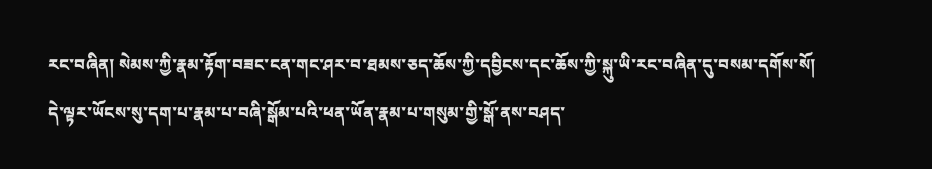རང་བཞིན། སེམས་ཀྱི་རྣམ་རྟོག་བཟང་ངན་གང་ཤར་བ་ཐམས་ཅད་ཆོས་ཀྱི་དབྱིངས་དང་ཆོས་ཀྱི་སྐུ་ཡི་རང་བཞིན་དུ་བསམ་དགོས་སོ།
དེ་ལྟར་ཡོངས་སུ་དག་པ་རྣམ་པ་བཞི་སྒོམ་པའི་ཕན་ཡོན་རྣམ་པ་གསུམ་གྱི་སྒོ་ནས་བཤད་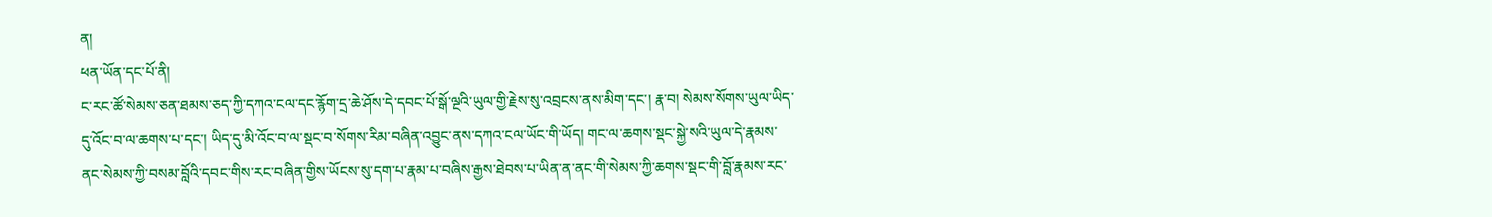ན།
ཕན་ཡོན་དང་པོ་ནི།
ང་རང་ཚོ་སེམས་ཅན་ཐམས་ཅད་ཀྱི་དཀའ་ངལ་དང་རྙོག་དྲ་ཆེ་ཤོས་དེ་དབང་པོ་སྒོ་ལྔའི་ཡུལ་གྱི་རྗེས་སུ་འབྲངས་ནས་མིག་དང་། རྣ་བ། སེམས་སོགས་ཡུལ་ཡིད་དུ་འོང་བ་ལ་ཆགས་པ་དང་། ཡིད་དུ་མི་འོང་བ་ལ་སྡང་བ་སོགས་རིམ་བཞིན་འབྱུང་ནས་དཀའ་ངལ་ཡོང་གི་ཡོད། གང་ལ་ཆགས་སྡང་སྐྱེ་སའི་ཡུལ་དེ་རྣམས་ནང་སེམས་ཀྱི་བསམ་བློའི་དབང་གིས་རང་བཞིན་གྱིས་ཡོངས་སུ་དག་པ་རྣམ་པ་བཞིས་རྒྱས་ཐེབས་པ་ཡིན་ན་ནང་གི་སེམས་ཀྱི་ཆགས་སྡང་གི་བློ་རྣམས་རང་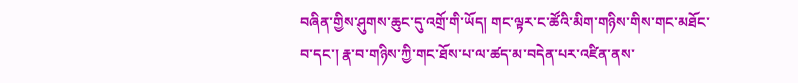བཞིན་གྱིས་ཤུགས་ཆུང་དུ་འགྲོ་གི་ཡོད། གང་ལྟར་ང་ཚོའི་མིག་གཉིས་གིས་གང་མཐོང་བ་དང་། རྣ་བ་གཉིས་ཀྱི་གང་ཐོས་པ་ལ་ཚད་མ་བདེན་པར་འཛིན་ནས་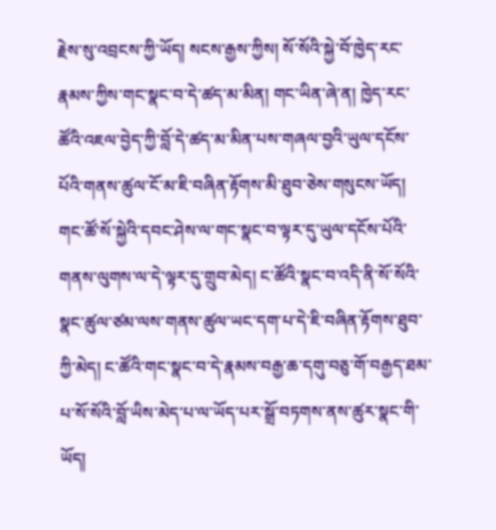རྗེས་སུ་འབྲངས་ཀྱི་ཡོད། སངས་རྒྱས་ཀྱིས། སོ་སོའི་སྐྱེ་བོ་ཁྱེད་རང་རྣམས་ཀྱིས་གང་སྣང་བ་དེ་ཚད་མ་མིན། གང་ཡིན་ཞེ་ན། ཁྱེད་རང་ཚོའི་འཇལ་བྱེད་ཀྱི་བློ་དེ་ཚད་མ་མིན་པས་གཞལ་བྱའི་ཡུལ་དངོས་པོའི་གནས་ཚུལ་ངོ་མ་ཇི་བཞིན་རྟོགས་མི་ཐུབ་ཅེས་གསུངས་ཡོད། གང་ཚོ་སོ་སྐྱེའི་དབང་ཤེས་ལ་གང་སྣང་བ་ལྟར་དུ་ཡུལ་དངོས་པོའི་གནས་ལུགས་ལ་དེ་ལྟར་དུ་གྲུབ་མེད། ང་ཚོའི་སྣང་བ་འདི་ནི་སོ་སོའི་སྣང་ཚུལ་ཙམ་ལས་གནས་ཚུལ་ཡང་དག་པ་དེ་ཇི་བཞིན་རྟོགས་ཐུབ་ཀྱི་མེད། ང་ཚོའི་གང་སྣང་བ་དེ་རྣམས་བརྒྱ་ཆ་དགུ་བཅུ་གོ་བརྒྱད་ཐམ་པ་སོ་སོའི་བློ་ཡིས་མེད་པ་ལ་ཡོད་པར་སྒྲོ་བཏགས་ནས་ཚུར་སྣང་གི་ཡོད།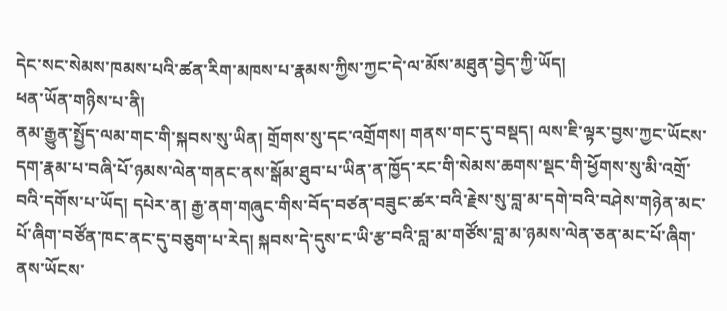དེང་སང་སེམས་ཁམས་པའི་ཚན་རིག་མཁས་པ་རྣམས་ཀྱིས་ཀྱང་དེ་ལ་མོས་མཐུན་བྱེད་ཀྱི་ཡོད།
ཕན་ཡོན་གཉིས་པ་ནི།
ནམ་རྒྱུན་སྤྱོད་ལམ་གང་གི་སྐབས་སུ་ཡིན། གྲོགས་སུ་དང་འགྲོགས། གནས་གང་དུ་བསྡད། ལས་ཇི་ལྟར་བྱས་ཀྱང་ཡོངས་དག་རྣམ་པ་བཞི་པོ་ཉམས་ལེན་གནང་ནས་སྒོམ་ཐུབ་པ་ཡིན་ན་ཁྱོད་རང་གི་སེམས་ཆགས་སྡང་གི་ཕྱོགས་སུ་མི་འགྲོ་བའི་དགོས་པ་ཡོད། དཔེར་ན། རྒྱ་ནག་གཞུང་གིས་བོད་བཙན་བཟུང་ཚར་བའི་རྗེས་སུ་བླ་མ་དགེ་བའི་བཤེས་གཉེན་མང་པོ་ཞིག་བཙོན་ཁང་ནང་དུ་བཅུག་པ་རེད། སྐབས་དེ་དུས་ང་ཡི་རྩ་བའི་བླ་མ་གཙོས་བླ་མ་ཉམས་ལེན་ཅན་མང་པོ་ཞིག་ནས་ཡོངས་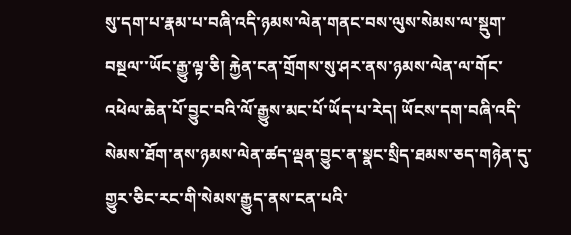སུ་དག་པ་རྣམ་པ་བཞི་འདི་ཉམས་ལེན་གནང་བས་ལུས་སེམས་ལ་སྡུག་བསྔལ་་ཡོང་རྒྱུ་ལྟ་ཅི། རྐྱེན་ངན་གྲོགས་སུ་ཤར་ནས་ཉམས་ལེན་ལ་གོང་འཕེལ་ཆེན་པོ་བྱུང་བའི་ལོ་རྒྱུས་མང་པོ་ཡོད་པ་རེད། ཡོངས་དག་བཞི་འདི་སེམས་ཐོག་ནས་ཉམས་ལེན་ཚད་ལྡན་བྱུང་ན་སྣང་སྲིད་ཐམས་ཅད་གཉེན་དུ་གྱུར་ཅིང་རང་གི་སེམས་རྒྱུད་ནས་ངན་པའི་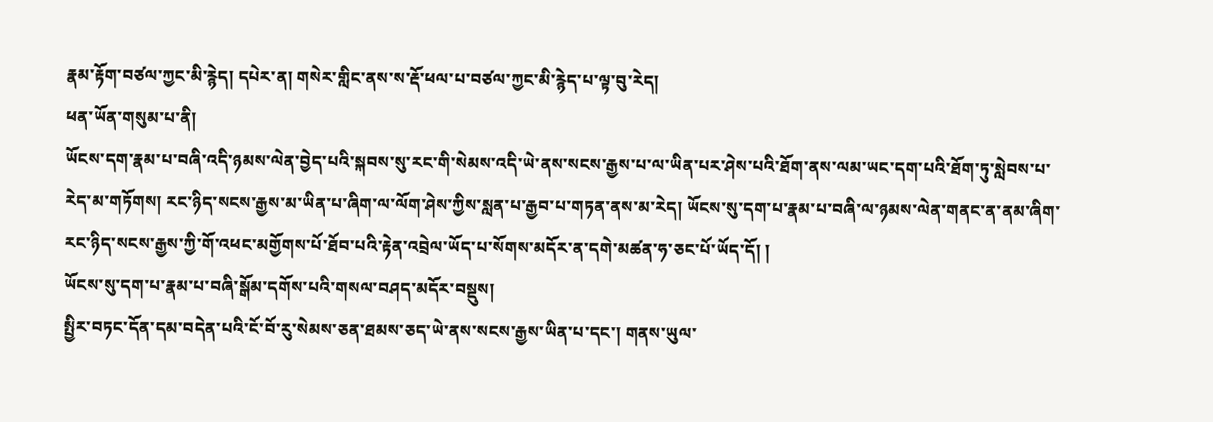རྣམ་རྟོག་བཙལ་ཀྱང་མི་རྙེད། དཔེར་ན། གསེར་གླིང་ནས་ས་རྡོ་ཕལ་པ་བཙལ་ཀྱང་མི་རྙེད་པ་ལྟ་བུ་རེད།
ཕན་ཡོན་གསུམ་པ་ནི།
ཡོངས་དག་རྣམ་པ་བཞི་འདི་ཉམས་ལེན་བྱེད་པའི་སྐབས་སུ་རང་གི་སེམས་འདི་ཡེ་ནས་སངས་རྒྱས་པ་ལ་ཡིན་པར་ཤེས་པའི་ཐོག་ནས་ལམ་ཡང་དག་པའི་ཐོག་ཏུ་སླེབས་པ་རེད་མ་གཏོགས། རང་ཉིད་སངས་རྒྱས་མ་ཡིན་པ་ཞིག་ལ་ལོག་ཤེས་ཀྱིས་སླན་པ་རྒྱབ་པ་གཏན་ནས་མ་རེད། ཡོངས་སུ་དག་པ་རྣམ་པ་བཞི་ལ་ཉམས་ལེན་གནང་ན་ནམ་ཞིག་རང་ཉིད་སངས་རྒྱས་ཀྱི་གོ་འཕང་མགྱོགས་པོ་ཐོབ་པའི་རྟེན་འབྲེལ་ཡོད་པ་སོགས་མདོར་ན་དགེ་མཚན་ཧ་ཅང་པོ་ཡོད་དོ། །
ཡོངས་སུ་དག་པ་རྣམ་པ་བཞི་སྒོམ་དགོས་པའི་གསལ་བཤད་མདོར་བསྡུས།
སྤྱིར་བཏང་དོན་དམ་བདེན་པའི་ངོ་བོ་རུ་སེམས་ཅན་ཐམས་ཅད་ཡེ་ནས་སངས་རྒྱས་ཡིན་པ་དང་། གནས་ཡུལ་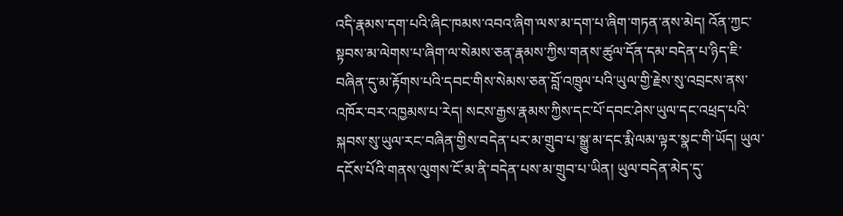འདི་རྣམས་དག་པའི་ཞིང་ཁམས་འབའ་ཞིག་ལས་མ་དག་པ་ཞིག་གཏན་ནས་མེད། འོན་ཀྱང་སྟབས་མ་ལེགས་པ་ཞིག་ལ་སེམས་ཅན་རྣམས་ཀྱིས་གནས་ཚུལ་དོན་དམ་བདེན་པ་ཉིད་ཇི་བཞིན་དུ་མ་རྟོགས་པའི་དབང་གིས་སེམས་ཅན་བློ་འཁྲུལ་པའི་ཡུལ་གྱི་རྗེས་སུ་འབྲངས་ནས་འཁོར་བར་འཁྱམས་པ་རེད། སངས་རྒྱས་རྣམས་ཀྱིས་དང་པོ་དབང་ཤེས་ཡུལ་དང་འཕྲད་པའི་སྐབས་སུ་ཡུལ་རང་བཞིན་གྱིས་བདེན་པར་མ་གྲུབ་པ་སྒྱུ་མ་དང་རྨི་ལམ་ལྟར་སྣང་གི་ཡོད། ཡུལ་དངོས་པོའི་གནས་ལུགས་ངོ་མ་ནི་བདེན་པས་མ་གྲུབ་པ་ཡིན། ཡུལ་བདེན་མེད་དུ་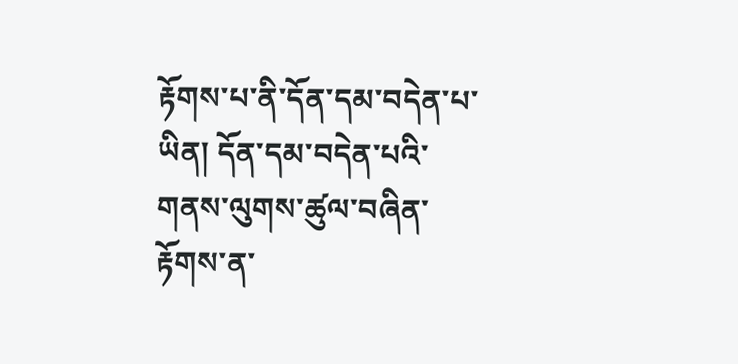རྟོགས་པ་ནི་དོན་དམ་བདེན་པ་ཡིན། དོན་དམ་བདེན་པའི་གནས་ལུགས་ཚུལ་བཞིན་རྟོགས་ན་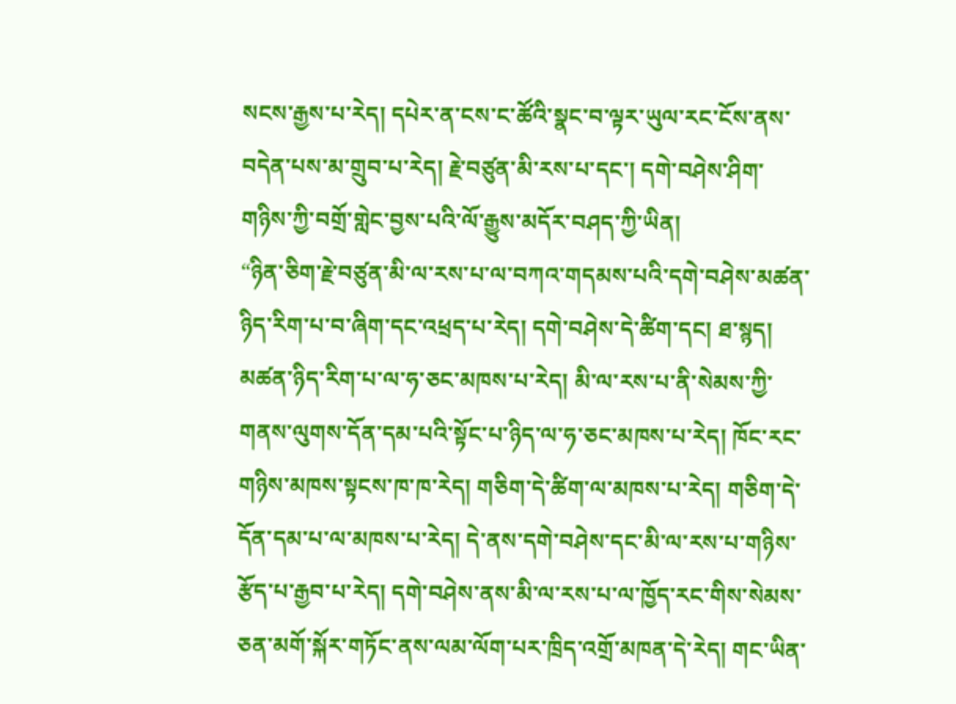སངས་རྒྱས་པ་རེད། དཔེར་ན་ངས་ང་ཚོའི་སྣང་བ་ལྟར་ཡུལ་རང་ངོས་ནས་བདེན་པས་མ་གྲུབ་པ་རེད། རྗེ་བཙུན་མི་རས་པ་དང་། དགེ་བཤེས་ཤིག་གཉིས་ཀྱི་བགྲོ་གླེང་བྱས་པའི་ལོ་རྒྱུས་མདོར་བཤད་ཀྱི་ཡིན།
“ཉིན་ཅིག་རྗེ་བཙུན་མི་ལ་རས་པ་ལ་བཀའ་གདམས་པའི་དགེ་བཤེས་མཚན་ཉིད་རིག་པ་བ་ཞིག་དང་འཕྲད་པ་རེད། དགེ་བཤེས་དེ་ཚིག་དང། ཐ་སྙད། མཚན་ཉིད་རིག་པ་ལ་ཧ་ཅང་མཁས་པ་རེད། མི་ལ་རས་པ་ནི་སེམས་ཀྱི་གནས་ལུགས་དོན་དམ་པའི་སྟོང་པ་ཉིད་ལ་ཧ་ཅང་མཁས་པ་རེད། ཁོང་རང་གཉིས་མཁས་སྟངས་ཁ་ཁ་རེད། གཅིག་དེ་ཚིག་ལ་མཁས་པ་རེད། གཅིག་དེ་དོན་དམ་པ་ལ་མཁས་པ་རེད། དེ་ནས་དགེ་བཤེས་དང་མི་ལ་རས་པ་གཉིས་རྩོད་པ་རྒྱབ་པ་རེད། དགེ་བཤེས་ནས་མི་ལ་རས་པ་ལ་ཁྱོད་རང་གིས་སེམས་ཅན་མགོ་སྐོར་གཏོང་ནས་ལམ་ལོག་པར་ཁྲིད་འགྲོ་མཁན་དེ་རེད། གང་ཡིན་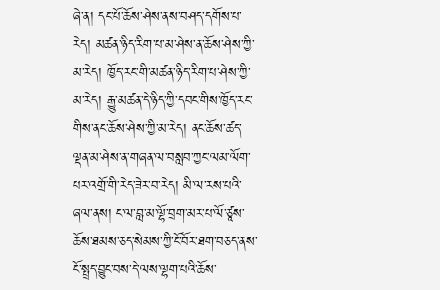ཞེ་ན། དང་པོ་ཆོས་ཤེས་ནས་བཤད་དགོས་པ་རེད། མཚན་ཉིད་རིག་པ་མ་ཤེས་ན་ཆོས་ཤེས་ཀྱི་མ་རེད། ཁྱོད་རང་གི་མཚན་ཉིད་རིག་པ་ཤེས་ཀྱི་མ་རེད། རྒྱུ་མཚན་དེ་ཉིད་ཀྱི་དབང་གིས་ཁྱོད་རང་གིས་ནང་ཆོས་ཤེས་ཀྱི་མ་རེད། ནང་ཆོས་ཚད་ལྡན་མ་ཤེས་ན་གཞན་ལ་བསླབ་ཀྱང་ལམ་ལོག་པར་འགྲོ་གི་རེད་ཟེར་བ་རེད། མི་ལ་རས་པའི་ཞལ་ནས། ང་ལ་བླ་མ་ལྷོ་བྲག་མར་པ་ལོ་ཙཱས་ཆོས་ཐམས་ཅད་སེམས་ཀྱི་ངོ་བོར་ཐག་བཅད་ནས་ངོ་སྤྲད་བྱུང་བས་དེ་ལས་ལྷག་པའི་ཆོས་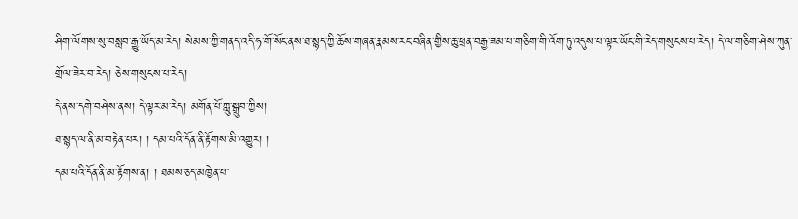ཤིག་ལོགས་སུ་བསླབ་རྒྱུ་ཡོད་མ་རེད། སེམས་ཀྱི་གནད་འདི་ཧ་གོ་སོང་ནས་ཐ་སྙད་ཀྱི་ཆོས་གཞན་རྣམས་རང་བཞིན་གྱིས་ཆུ་ཕྲན་བརྒྱ་ཟམ་པ་གཅིག་གི་འོག་ཏུ་འདུས་པ་ལྟར་ཡོང་གི་རེད་གསུངས་པ་རེད། དེ་ལ་གཅིག་ཤེས་ཀུན་གྲོལ་ཟེར་བ་རེད། ཅེས་གསུངས་པ་རེད།
དེ་ནས་དགེ་བཤེས་ནས། དེ་ལྟར་མ་རེད། མགོན་པོ་ཀླུ་སྒྲུབ་ཀྱིས།
ཐ་སྙད་ལ་ནི་མ་བརྟེན་པར། ། དམ་པའི་དོན་ནི་རྟོགས་མི་འགྱུར། །
དམ་པའི་དོན་ནི་མ་རྟོགས་ན། ། ཐམས་ཅད་མཁྱེན་པ་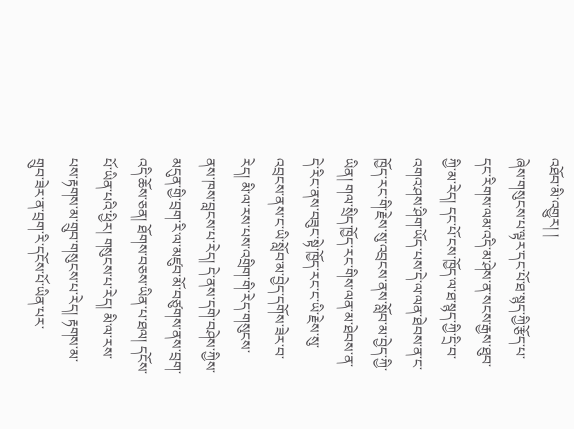འཐོབ་མི་འགྱུར། །
ཞེས་གསུངས་པ་ལྟར་དང་པོ་ཐ་སྙད་ཀྱི་རྩོད་པ་དང་རིགས་ལམ་འདི་མ་ཤེས་ན་སངས་རྒྱས་ཐུབ་ཀྱི་མ་རེད། དང་པོ་ངས་ཁྱོད་ལ་ཐ་སྙད་ཀྱི་དྲི་བ་འགའ་ཤས་ཤིག་ཡོད་པས་དེ་ལ་ལན་ཐེབས་ན་ང་ཁྱོད་རང་གི་རྗེས་སུ་འབྲངས་ནས་སློབ་མ་བྱེད་ཀྱི་ཡིན། གལ་སྲིད་ཁྱོད་རང་གིས་ལན་མ་ཐེབས་ན་དེ་རིང་ནས་བཟུང་སྟེ་ཁྱོད་རང་ང་ཡི་རྗེས་སུ་འབྲངས་ནས་ང་ཡི་སློབ་མ་བྱེད་དགོས་ཟེར་བ་རེད། མི་ལ་རས་པས་འགྲིག་གི་རེད་གསུངས་ནས་ཁས་བླངས་པ་རེད། དེ་ནས་དགེ་བཤེས་ཀྱིས་མདུན་གྱི་བྲག་རི་ལ་མཛུབ་མོ་བཙུགས་ནས་བྲག་འདི་ཆོས་ཅན། ཐོགས་བཅས་ཡིན་པ་ཐལ། དངོས་པོ་ཡིན་པའི་ཕྱིར། གསུངས་པ་རེད། མི་ལ་རས་པས་རྟགས་མ་གྲུབ་གསུངས་པ་རེད། རྟགས་མ་གྲུབ་ཟེར་ན་བྲག་རི་དངོས་པོ་ཡིན་པར་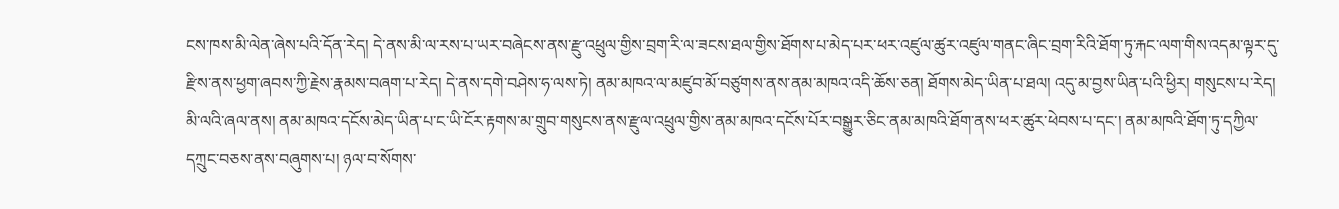ངས་ཁས་མི་ལེན་ཞེས་པའི་དོན་རེད། དེ་ནས་མི་ལ་རས་པ་ཡར་བཞེངས་ནས་རྫུ་འཕྲུལ་གྱིས་བྲག་རི་ལ་ཟངས་ཐལ་གྱིས་ཐོགས་པ་མེད་པར་ཕར་འཛུལ་ཚུར་འཛུལ་གནང་ཞིང་བྲག་རིའི་ཐོག་ཏུ་རྐང་ལག་གིས་འདམ་ལྟར་དུ་རྫིས་ནས་ཕྱག་ཞབས་ཀྱི་རྗེས་རྣམས་བཞག་པ་རེད། དེ་ནས་དགེ་བཤེས་ཧ་ལས་ཏེ། ནམ་མཁའ་ལ་མཛུབ་མོ་བཙུགས་ནས་ནམ་མཁའ་འདི་ཆོས་ཅན། ཐོགས་མེད་ཡིན་པ་ཐལ། འདུ་མ་བྱས་ཡིན་པའི་ཕྱིར། གསུངས་པ་རེད། མི་ལའི་ཞལ་ནས། ནམ་མཁའ་དངོས་མེད་ཡིན་པ་ང་ཡི་ངོར་རྟགས་མ་གྲུབ་གསུངས་ནས་རྫུལ་འཕྲུལ་གྱིས་ནམ་མཁའ་དངོས་པོར་བསྒྱུར་ཅིང་ནམ་མཁའི་ཐོག་ནས་ཕར་ཚུར་ཕེབས་པ་དང་། ནམ་མཁའི་ཐོག་ཏུ་དཀྱིལ་དཀྲུང་བཅས་ནས་བཞུགས་པ། ཉལ་བ་སོགས་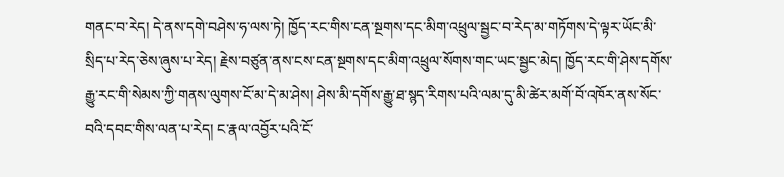གནང་བ་རེད། དེ་ནས་དགེ་བཤེས་ཧ་ལས་ཏེ། ཁྱོད་རང་གིས་ངན་སྔགས་དང་མིག་འཕྲུལ་སྦྱང་བ་རེད་མ་གཏོགས་དེ་ལྟར་ཡོང་མི་སྲིད་པ་རེད་ཅེས་ཞུས་པ་རེད། རྗེས་བཙུན་ནས་ངས་ངན་སྔགས་དང་མིག་འཕྲུལ་སོགས་གང་ཡང་སྦྱང་མེད། ཁྱོད་རང་གི་ཤེས་དགོས་རྒྱུ་རང་གི་སེམས་ཀྱི་གནས་ལུགས་ངོ་མ་དེ་མ་ཤེས། ཤེས་མི་དགོས་རྒྱུ་ཐ་སྙད་རིགས་པའི་ལམ་དུ་མི་ཚེར་མགོ་བོ་འཁོར་ནས་སོང་བའི་དབང་གིས་ལན་པ་རེད། ང་རྣལ་འབྱོར་པའི་ངོ་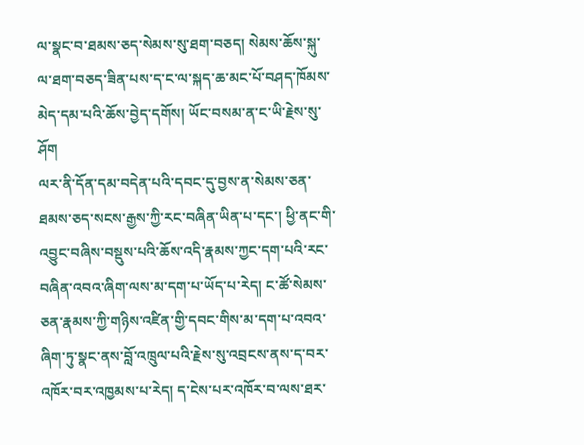ལ་སྣང་བ་ཐམས་ཅད་སེམས་སུ་ཐག་བཅད། སེམས་ཆོས་སྐུ་ལ་ཐག་བཅད་ཟིན་པས་ད་ང་ལ་སྐད་ཆ་མང་པོ་བཤད་ཁོམས་མེད་དམ་པའི་ཆོས་བྱེད་དགོས། ཡོང་བསམ་ན་ང་ཡི་རྗེས་སུ་ཤོག
ལར་ནི་དོན་དམ་བདེན་པའི་དབང་དུ་བྱས་ན་སེམས་ཅན་ཐམས་ཅད་སངས་རྒྱས་ཀྱི་རང་བཞིན་ཡིན་པ་དང་། ཕྱི་ནང་གི་འབྱུང་བཞིས་བསྡུས་པའི་ཆོས་འདི་རྣམས་ཀྱང་དག་པའི་རང་བཞིན་འབའ་ཞིག་ལས་མ་དག་པ་ཡོད་པ་རེད། ང་ཚོ་སེམས་ཅན་རྣམས་ཀྱི་གཉིས་འཛིན་གྱི་དབང་གིས་མ་དག་པ་འབའ་ཞིག་ཏུ་སྣང་ནས་བློ་འཁྲུལ་པའི་རྗེས་སུ་འབྲངས་ནས་ད་བར་འཁོར་བར་འཁྱམས་པ་རེད། ད་ངེས་པར་འཁོར་བ་ལས་ཐར་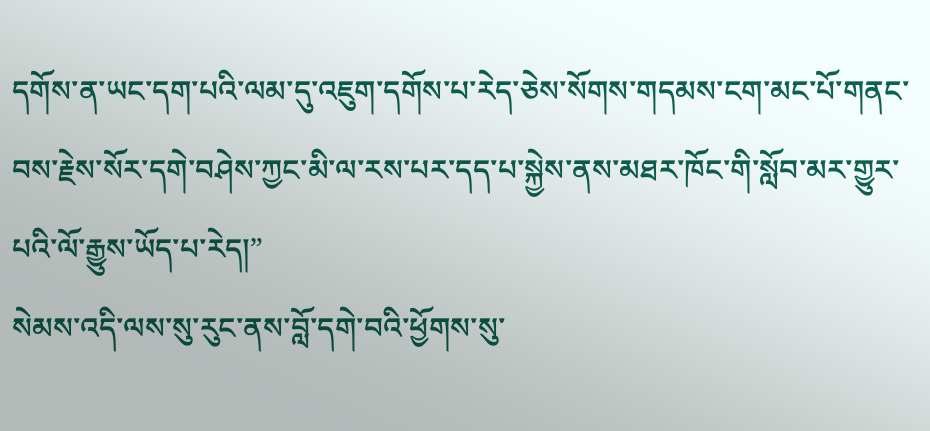དགོས་ན་ཡང་དག་པའི་ལམ་དུ་འཇུག་དགོས་པ་རེད་ཅེས་སོགས་གདམས་ངག་མང་པོ་གནང་བས་རྗེས་སོར་དགེ་བཤེས་ཀྱང་མི་ལ་རས་པར་དད་པ་སྐྱེས་ནས་མཐར་ཁོང་གི་སློབ་མར་གྱུར་པའི་ལོ་རྒྱུས་ཡོད་པ་རེད།”
སེམས་འདི་ལས་སུ་རུང་ནས་བློ་དགེ་བའི་ཕྱོགས་སུ་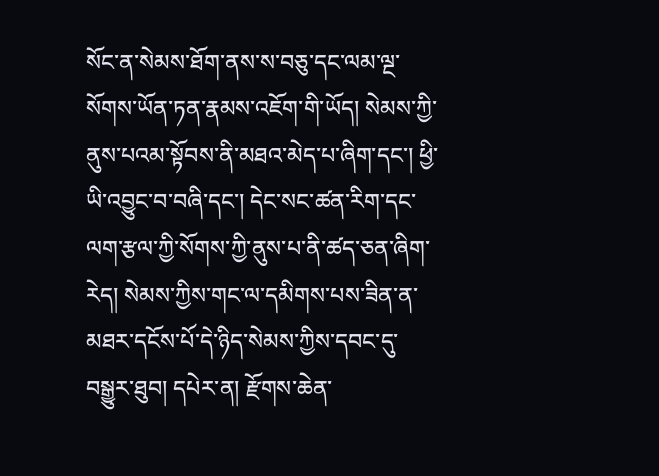སོང་ན་སེམས་ཐོག་ནས་ས་བཅུ་དང་ལམ་ལྔ་སོགས་ཡོན་ཏན་རྣམས་འཇོག་གི་ཡོད། སེམས་ཀྱི་ནུས་པའམ་སྟོབས་ནི་མཐའ་མེད་པ་ཞིག་དང་། ཕྱི་ཡི་འབྱུང་བ་བཞི་དང་། དེང་སང་ཚན་རིག་དང་ལག་རྩལ་ཀྱི་སོགས་ཀྱི་ནུས་པ་ནི་ཚད་ཅན་ཞིག་རེད། སེམས་ཀྱིས་གང་ལ་དམིགས་པས་ཟིན་ན་མཐར་དངོས་པོ་དེ་ཉིད་སེམས་ཀྱིས་དབང་དུ་བསྒྱུར་ཐུབ། དཔེར་ན། རྫོགས་ཆེན་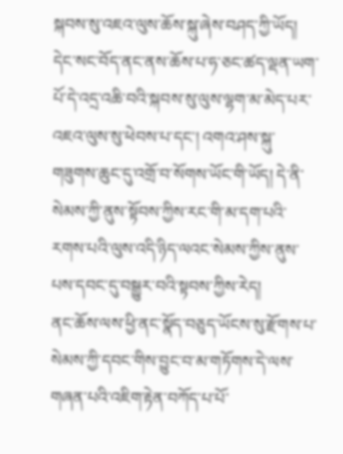སྐབས་སུ་འཇའ་ལུས་ཆོས་སྐུ་ཞེས་བཤད་ཀྱི་ཡོད། དེང་སང་བོད་ནང་ནས་ཆོས་པ་ཧ་ཅང་ཚད་ལྡན་ཡག་པོ་དེ་འདྲ་འཆི་བའི་སྐབས་སུ་ལུས་ལྷག་མ་མེད་པར་འཇའ་ལུས་སུ་ཕེབས་པ་དང་། འགའ་ཤས་སྐུ་གཟུགས་ཆུང་དུ་འགྲོ་བ་སོགས་ཡོང་གི་ཡོད། དེ་ནི་སེམས་ཀྱི་ནུས་སྟོབས་ཀྱིས་རང་གི་མ་དག་པའི་རགས་པའི་ལུས་འདི་ཉིད་ལའང་སེམས་ཀྱིས་ནུས་པས་དབང་དུ་བསྒྱུར་བའི་སྟབས་ཀྱིས་རེད།
ནང་ཆོས་ལས་ཕྱི་ནང་སྣོད་བཅུད་ཡོངས་སུ་རྫོགས་པ་སེམས་ཀྱི་དབང་གིས་བྱུང་བ་མ་གཏོགས་དེ་ལས་གཞན་པའི་འཇིག་རྟེན་བཀོད་པ་པོ་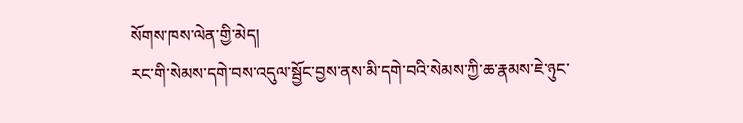སོགས་ཁས་ལེན་གྱི་མེད།
རང་གི་སེམས་དགེ་བས་འདུལ་སྦྱོང་བྱས་ནས་མི་དགེ་བའི་སེམས་ཀྱི་ཆ་རྣམས་ཇེ་ཉུང་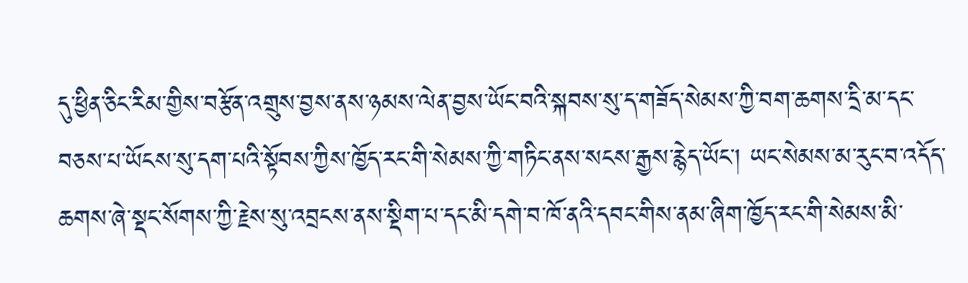དུ་ཕྱིན་ཅིང་རིམ་གྱིས་བརྩོན་འགྲུས་བྱས་ནས་ཉམས་ལེན་བྱས་ཡོང་བའི་སྐབས་སུ་ད་གཟོད་སེམས་ཀྱི་བག་ཆགས་དྲི་མ་དང་བཅས་པ་ཡོངས་སུ་དག་པའི་སྟོབས་ཀྱིས་ཁྱོད་རང་གི་སེམས་ཀྱི་གཏིང་ནས་སངས་རྒྱས་རྙེད་ཡོང་། ཡང་སེམས་མ་རུང་བ་འདོད་ཆགས་ཞེ་སྡང་སོགས་ཀྱི་རྗེས་སུ་འབྲངས་ནས་སྡིག་པ་དང་མི་དགེ་བ་ཁོ་ནའི་དབང་གིས་ནམ་ཞིག་ཁྱོད་རང་གི་སེམས་མི་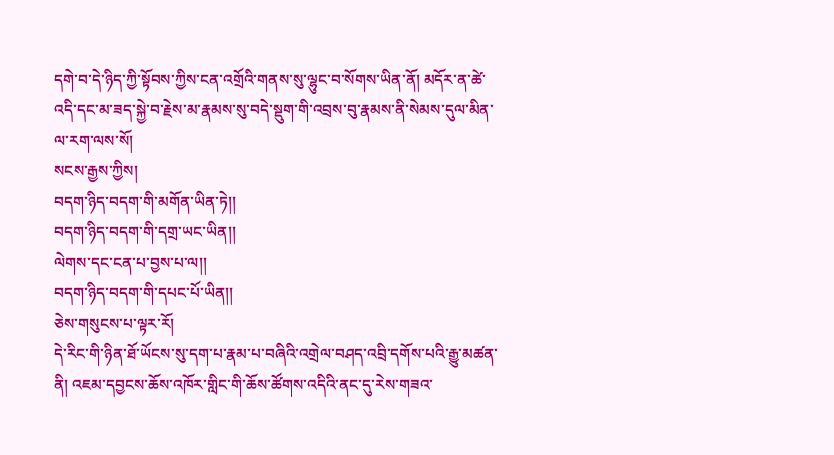དགེ་བ་དེ་ཉིད་ཀྱི་སྟོབས་ཀྱིས་ངན་འགྲོའི་གནས་སུ་ལྷུང་བ་སོགས་ཡིན་ནོ། མདོར་ན་ཚེ་འདི་དང་མ་ཟད་སྐྱེ་བ་རྗེས་མ་རྣམས་སུ་བདེ་སྡུག་གི་འབྲས་བུ་རྣམས་ནི་སེམས་དུལ་མིན་ལ་རག་ལས་སོ།
སངས་རྒྱས་ཀྱིས།
བདག་ཉིད་བདག་གི་མགོན་ཡིན་ཏེ།།
བདག་ཉིད་བདག་གི་དགྲ་ཡང་ཡིན།།
ལེགས་དང་ངན་པ་བྱས་པ་ལ།།
བདག་ཉིད་བདག་གི་དཔང་པོ་ཡིན།།
ཅེས་གསུངས་པ་ལྟར་རོ།
དེ་རིང་གི་ཉིན་ཐོ་ཡོངས་སུ་དག་པ་རྣམ་པ་བཞིའི་འགྲེལ་བཤད་འབྲི་དགོས་པའི་རྒྱུ་མཚན་ནི། འཇམ་དབྱངས་ཆོས་འཁོར་གླིང་གི་ཆོས་ཚོགས་འདིའི་ནང་དུ་རེས་གཟའ་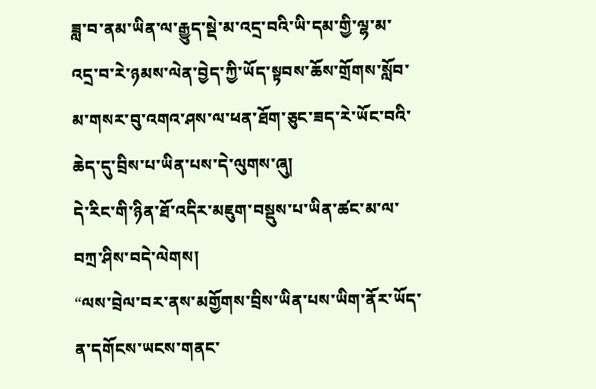ཟླ་བ་ནམ་ཡིན་ལ་རྒྱུད་སྡེ་མ་འདྲ་བའི་ཡི་དམ་གྱི་ལྷ་མ་འདྲ་བ་རེ་ཉམས་ལེན་བྱེད་ཀྱི་ཡོད་སྟབས་ཆོས་གྲོགས་སློབ་མ་གསར་བུ་འགའ་ཤས་ལ་ཕན་ཐོག་ཅུང་ཟད་རེ་ཡོང་བའི་ཆེད་དུ་བྲིས་པ་ཡིན་པས་དེ་ལུགས་ཞུ།
དེ་རིང་གི་ཉིན་ཐོ་འདིར་མཇུག་བསྡུས་པ་ཡིན་ཚང་མ་ལ་བཀྲ་ཤིས་བདེ་ལེགས།
“ལས་བྲེལ་བར་ནས་མགྱོགས་བྲིས་ཡིན་པས་ཡིག་ནོར་ཡོད་ན་དགོངས་ཡངས་གནང་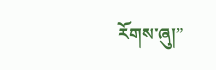རོགས་ཞུ།”